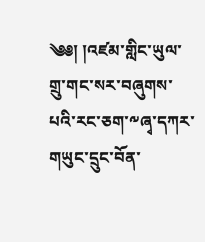༄༅། །འཛམ་གླིང་ཡུལ་གྲུ་གང་སར་བཞུགས་པའི་རང་ཅག་༸ཞྭ་དཀར་གཡུང་དྲུང་བོན་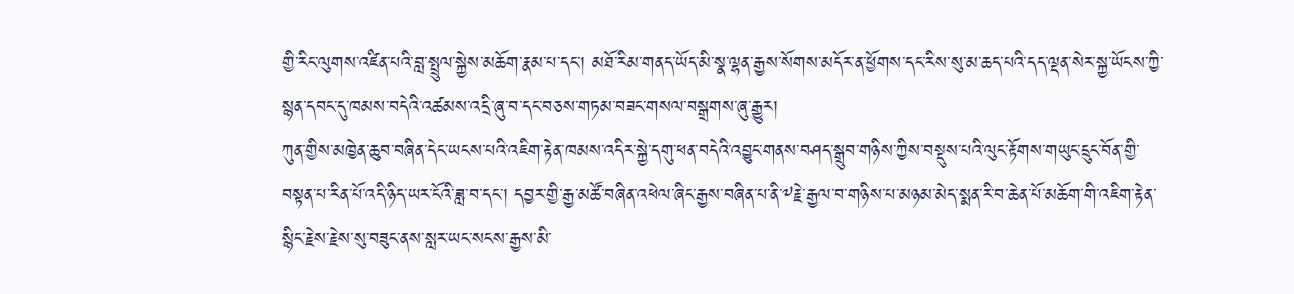གྱི་རིང་ལུགས་འཛིན་པའི་བླ་སྤྲུལ་སྐྱེས་མཆོག་རྣམ་པ་དང་། མཐོ་རིམ་གནད་ཡོད་མི་སྣ་ལྷན་རྒྱས་སོགས་མདོར་ན་ཕྱོགས་དང་རིས་སུ་མ་ཆད་པའི་དད་ལྡན་སེར་སྐྱ་ཡོངས་ཀྱི་སྙན་དབང་དུ་ཁམས་བདེའི་འཚམས་འདྲི་ཞུ་བ་དང་བཅས་གཏམ་བཟང་གསལ་བསྒྲགས་ཞུ་རྒྱུར།
ཀུན་གྱིས་མཁྱེན་ཆུབ་བཞིན་དེང་ཡངས་པའི་འཇིག་རྟེན་ཁམས་འདིར་སྐྱེ་དགུ་ཕན་བདེའི་འབྱུང་གནས་བཤད་སྒྲུབ་གཉིས་ཀྱིས་བསྡུས་པའི་ལུང་རྟོགས་གཡུང་དྲུང་བོན་གྱི་བསྟན་པ་རིན་པོ་འདི་ཉིད་ཡར་ངོའི་ཟླ་བ་དང་། དབྱར་གྱི་རྒྱ་མཚོ་བཞིན་འཕེལ་ཞིང་རྒྱས་བཞིན་པ་ནི་༸རྗེ་རྒྱལ་བ་གཉིས་པ་མཉམ་མེད་སྨན་རི་བ་ཆེན་པོ་མཆོག་གི་འཇིག་རྟེན་སྙིང་རྗེས་རྗེས་སུ་བཟུང་ནས་སླར་ཡང་སངས་རྒྱས་མི་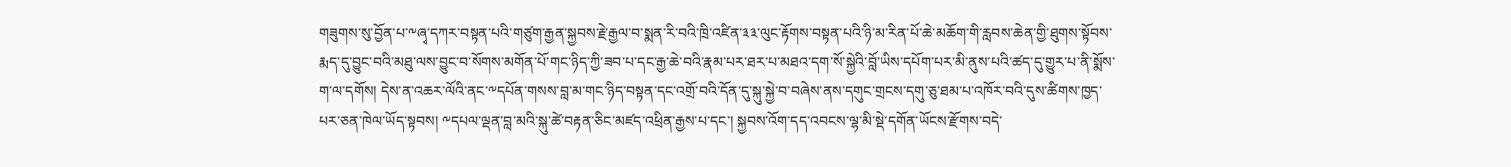གཟུགས་སུ་བྱོན་པ་༸ཞྭ་དཀར་བསྟན་པའི་གཙུག་རྒྱན་སྐྱབས་རྗེ་རྒྱལ་བ་སྨན་རི་བའི་ཁྲི་འཛིན་༣༣་ལུང་རྟོགས་བསྟན་པའི་ཉི་མ་རིན་པོ་ཆེ་མཆོག་གི་རླབས་ཆེན་གྱི་ཐུགས་སྟོབས་རྨད་དུ་བྱུང་བའི་མཐུ་ལས་བྱུང་བ་སོགས་མགོན་པོ་གང་ཉིད་ཀྱི་ཟབ་པ་དང་རྒྱ་ཆེ་བའི་རྣམ་པར་ཐར་པ་མཐའ་དག་སོ་སྐྱེའི་བློ་ཡིས་དཔོག་པར་མི་ནུས་པའི་ཚད་དུ་གྱུར་པ་ནི་སྨོས་ག་ལ་དགོས། དེས་ན་འཆར་ལོའི་ནང་༸དཔོན་གསས་བླ་མ་གང་ཉིད་བསྟན་དང་འགྲོ་བའི་དོན་དུ་སྐུ་སྐྱེ་བ་བཞེས་ནས་དགུང་གྲངས་དགུ་ཅུ་ཐམ་པ་འཁོར་བའི་དུས་ཚིགས་ཁྱད་པར་ཅན་ཁེལ་ཡོད་སྟབས། ༸དཔལ་ལྡན་བླ་མའི་སྐུ་ཚེ་བརྟན་ཅིང་མཛད་འཕྲིན་རྒྱས་པ་དང་། སྐྱབས་འོག་དད་འབངས་ལྷ་མི་སྡེ་དགོན་ཡོངས་རྫོགས་བདེ་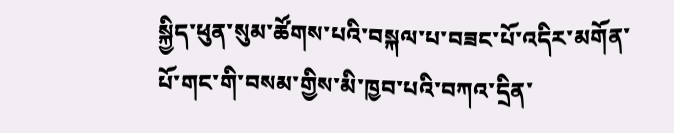སྐྱིད་ཕུན་སུམ་ཚོགས་པའི་བསྐལ་པ་བཟང་པོ་འདིར་མགོན་པོ་གང་གི་བསམ་གྱིས་མི་ཁྱབ་པའི་བཀའ་དྲིན་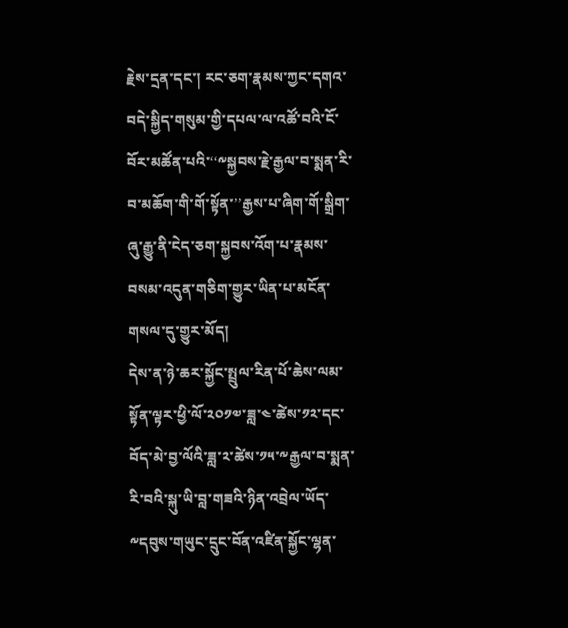རྗེས་དྲན་དང་། རང་ཅག་རྣམས་ཀྱང་དགའ་བདེ་སྐྱིད་གསུམ་གྱི་དཔལ་ལ་འཚོ་བའི་ངོ་བོར་མཚོན་པའི་‘‘༸སྐྱབས་རྗེ་རྒྱལ་བ་སྨན་རི་བ་མཆོག་གི་གོ་སྟོན་’’རྒྱས་པ་ཞིག་གོ་སྒྲིག་ཞུ་རྒྱུ་ནི་ངེད་ཅག་སྐྱབས་འོག་པ་རྣམས་བསམ་འདུན་གཅིག་གྱུར་ཡིན་པ་མངོན་གསལ་དུ་གྱུར་མོད།
དེས་ན་ཉེ་ཆར་སྐྱོང་སྤྲུལ་རིན་པོ་ཆེས་ལམ་སྟོན་ལྟར་ཕྱི་ལོ་༢༠༡༧་ཟླ་༤་ཚེས་༡༢་དང་བོད་མེ་བྱ་ལོའི་ཟླ་༢་ཚེས་༡༥་༸རྒྱལ་བ་སྨན་རི་བའི་སྐུ་ཡི་བླ་གཟའི་ཉིན་འབྲེལ་ཡོད་༸དབུས་གཡུང་དྲུང་བོན་འཛིན་སྐྱོང་ལྷན་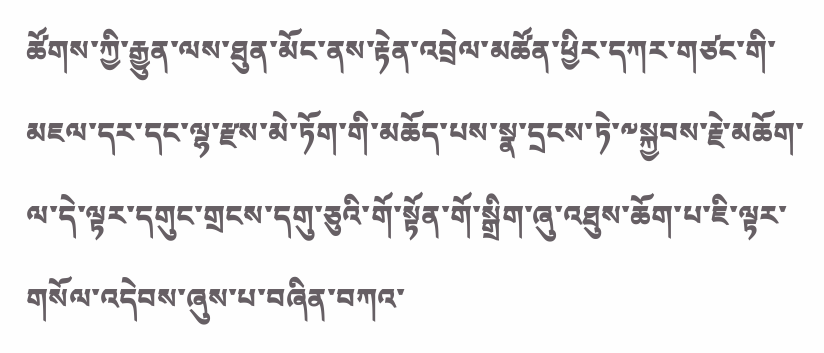ཚོགས་ཀྱི་རྒྱུན་ལས་ཐུན་མོང་ནས་རྟེན་འབྲེལ་མཚོན་ཕྱིར་དཀར་གཙང་གི་མཇལ་དར་དང་ལྷ་རྫས་མེ་ཏོག་གི་མཆོད་པས་སྣ་དྲངས་ཏེ་༸སྐྱབས་རྗེ་མཆོག་ལ་དེ་ལྟར་དགུང་གྲངས་དགུ་ཅུའི་གོ་སྟོན་གོ་སྒྲིག་ཞུ་འཐུས་ཆོག་པ་ཇི་ལྟར་གསོལ་འདེབས་ཞུས་པ་བཞིན་བཀའ་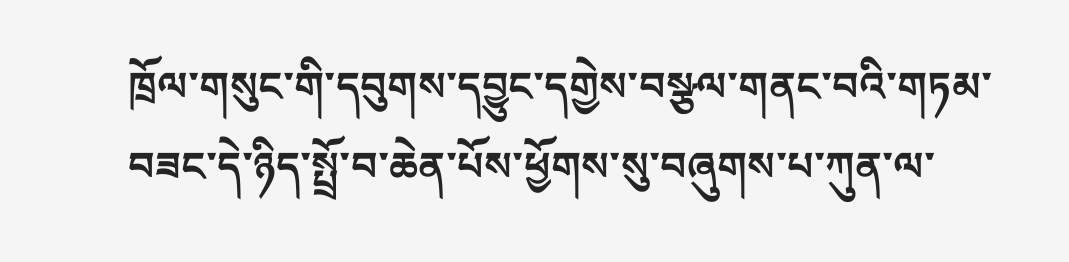ཁྲོལ་གསུང་གི་དབུགས་དབྱུང་དགྱེས་བསྩལ་གནང་བའི་གཏམ་བཟང་དེ་ཉིད་སྤྲོ་བ་ཆེན་པོས་ཕྱོགས་སུ་བཞུགས་པ་ཀུན་ལ་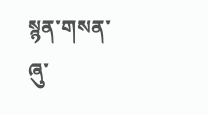སྙན་གསན་ཞུ་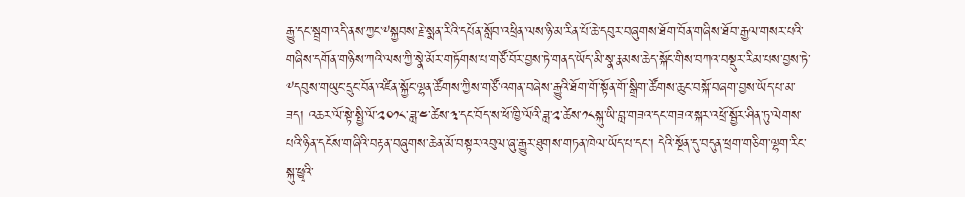རྒྱུ་དང་སྦྲག་འདི་ནས་ཀྱང་༸སྐྱབས་རྗེ་སྨན་རིའི་དཔོན་སློབ་འཕྲིན་ལས་ཉི་མ་རིན་པོ་ཆེ་དབུར་བཞུགས་ཐོག་བོན་གཞིས་ཐོབ་རྒྱལ་གསར་པའི་གཞིས་དགོན་གཉིས་ཀའི་ལས་ཀྱི་སྣེ་མོར་གཏོགས་པ་གཙོ་བོར་བྱས་ཏེ་གནད་ཡོད་མི་སྣ་རྣམས་ཆེད་སྐོང་གིས་བཀའ་བསྡུར་རིམ་པས་བྱས་ཏེ་༸དབུས་གཡུང་དྲུང་བོན་འཛིན་སྐྱོང་ལྷན་ཚོགས་ཀྱིས་གཙོ་འགན་བཞེས་རྒྱུའི་ཐོག་གོ་སྟོན་གོ་སྒྲིག་ཚོགས་ཆུང་བསྐོ་བཞག་བྱས་ཡོད་པ་མ་ཟད། འཆར་ལོ་སྟེ་སྤྱི་ལོ་༢༠༡༨་ཟླ་༤་ཚེས་༣་དང་བོད་ས་ཕོ་ཁྱི་ལོའི་ཟླ་༢་ཚེས་༡༨སྐུ་ཡི་བླ་གཟའ་དང་གཟའ་སྐར་འཕྲོ་སྦྱོར་ཤིན་ཏུ་ལེགས་པའི་ཉིན་དངོས་གཞིའི་བརྟན་བཞུགས་ཆེན་མོ་བསྟར་འབུལ་ཞུ་རྒྱུར་ཐུགས་གཏན་ཁེལ་ཡོད་པ་དང་། དེའི་སྔོན་དུ་བདུན་ཕྲག་གཅིག་ལྷག་རིང་སྐུ་ཕྱྭའི་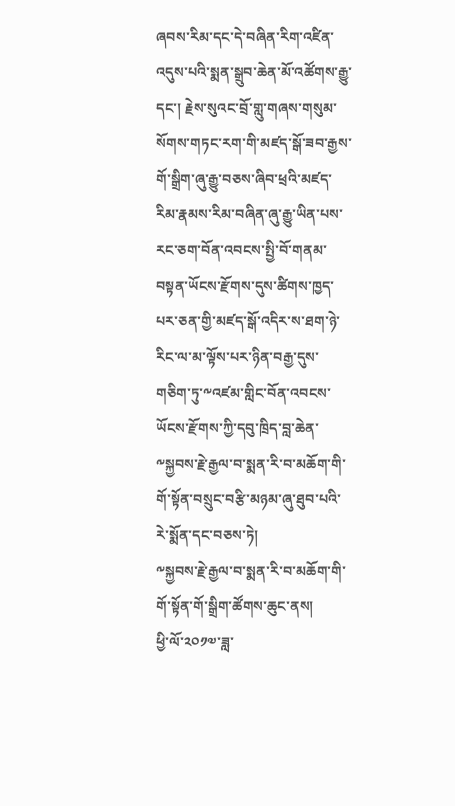ཞབས་རིམ་དང་དེ་བཞིན་རིག་འཛིན་འདུས་པའི་སྨན་སྒྲུབ་ཆེན་མོ་འཚོགས་རྒྱུ་དང་། རྗེས་སུའང་བྲོ་གླུ་གཞས་གསུམ་སོགས་གཏང་རག་གི་མཛད་སྒོ་ཟབ་རྒྱས་གོ་སྒྲིག་ཞུ་རྒྱུ་བཅས་ཞིབ་ཕྲའི་མཛད་རིམ་རྣམས་རིམ་བཞིན་ཞུ་རྒྱུ་ཡིན་པས་རང་ཅག་བོན་འབངས་སྤྱི་བོ་གནམ་བསྟན་ཡོངས་རྫོགས་དུས་ཚིགས་ཁྱད་པར་ཅན་གྱི་མཛད་སྒོ་འདིར་ས་ཐག་ཉེ་རིང་ལ་མ་ལྟོས་པར་ཉིན་བརྒྱ་དུས་གཅིག་ཏུ་༸འཛམ་གླིང་བོན་འབངས་ཡོངས་རྫོགས་ཀྱི་དབུ་ཁྲིད་བླ་ཆེན་༸སྐྱབས་རྗེ་རྒྱལ་བ་སྨན་རི་བ་མཆོག་གི་གོ་སྟོན་བསྲུང་བརྩི་མཉམ་ཞུ་ཐུབ་པའི་རེ་སྨོན་དང་བཅས་ཏེ།
༸སྐྱབས་རྗེ་རྒྱལ་བ་སྨན་རི་བ་མཆོག་གི་གོ་སྟོན་གོ་སྒྲིག་ཚོགས་ཆུང་ནས།
ཕྱི་ལོ་༢༠༡༧་ཟླ་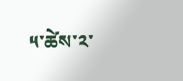༥་ཚེས་༢་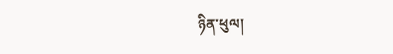ཉིན་ཕུལ།